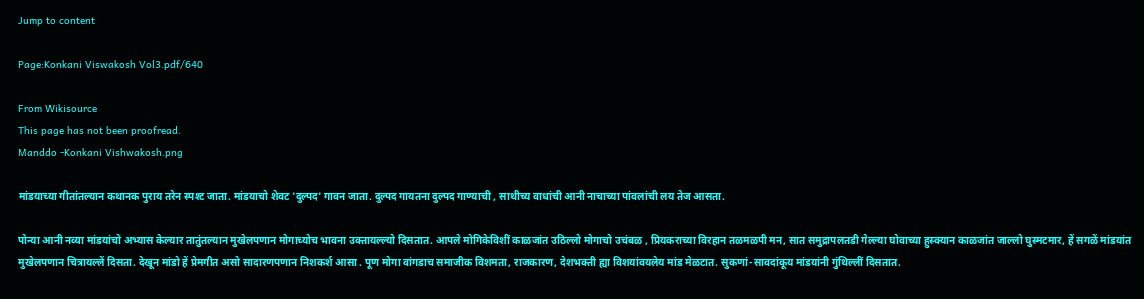Jump to content

Page:Konkani Viswakosh Vol3.pdf/640

From Wikisource
This page has not been proofread.
Manddo -Konkani Vishwakosh.png

मांडयाच्या गीतांतल्यान कथानक पुराय तरेन स्पश्ट जाता. मांडयाचो शेवट 'दुल्पद' गावन जाता. दुल्पद गायतना दुल्पद गाण्याची , साथीच्य वाधांची आनी नाचाच्या पांवलांची लय तेज आसता.

पोन्या आनी नव्या मांडयांचो अभ्यास केल्यार तातुंतल्यान मुखेलपणान मोगाच्योच भावना उक्तायल्ल्यो दिसतात. आपले मोगिकेविशीं काळजांत उठिल्लो मोगाचो उचंबळ , प्रियकराच्या विरहान तळमळपी मन, सात समुद्रापलतडी गेल्ल्या घोवाच्या हुस्क्यान काळजांत जाल्लो घुस्मटमार, हें सगळें मांडयांत मुखेलपणान चित्रायल्लें दिसता. देखून मांडो हें प्रेमगीत असो सादारणपणान निशकर्श आसा . पूण मोगा वांगडाच समाजीक विशमता, राजकारण, देशभक्ती ह्या विशयांवयलेय मांड मेळटात. सुकणां-सावदांकूय मांडयांनी गुंथिल्लीं दिसतात.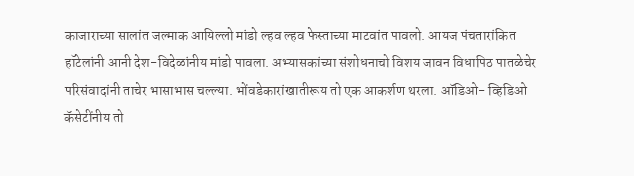काजाराच्या सालांत जल्माक आयिल्लो मांडो ल्हव ल्हव फेस्ताच्या माटवांत पावलो. आयज पंचतारांकित हॉटेलांनी आनी देश-विदेळांनीय मांडो पावला. अभ्यासकांच्या संशोधनाचो विशय जावन विधापिठ पातळेचेर परिसंवादांनी ताचेर भासाभास चल्ल्या. भोंवडेकारांखातीरूय तो एक आकर्शण थरला. ऑडिओ- व्हिडिओ कॅसेटींनीय तो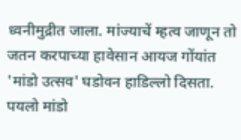ध्वनीमुद्रीत जाला. मांज्याचें म्हत्व जाणून तो जतन करपाच्या हावेसान आयज गोंयांत 'मांडो उत्सव' घडोवन हाडिल्लो दिसता. पयलो मांडो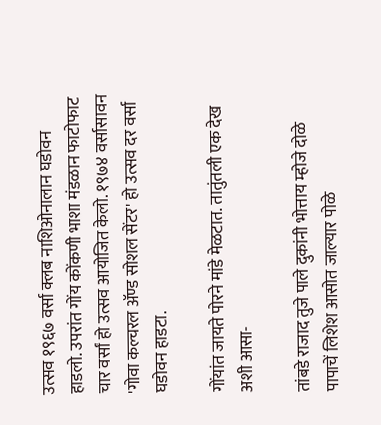उत्सव १९६७ वर्सा क्लब नाशिओनालान घडोवन हाडलो. उपरांत गोंय कोंकणी भाशा मंडळान फाटोफाट चार वर्सां हो उत्सव आयोजित केलो. १९७४ वर्सासावन 'गोवा कल्चरल ॲण्ड सोशल सेंटर' हो उत्सव दर वर्सा घडोवन हाडटा.

गोंयांत जायते पोरने मांडे मेळटात. तातुंतली एक देख अशी आसा-

तांबडे राजाद तुजे पाले दुकांनी भोत्ताय म्होजे दोळे पापाचें लिशेश आसोत जाल्यार पोळे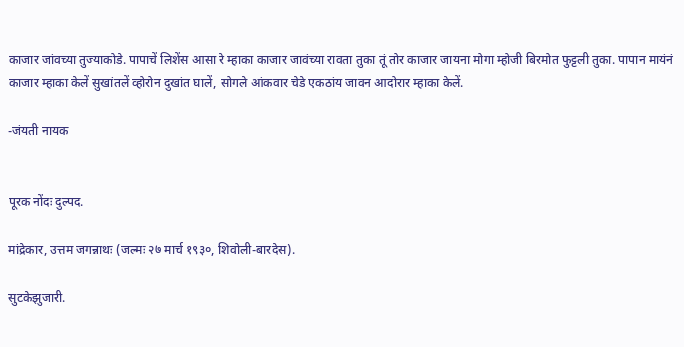काजार जांवच्या तुज्याकोडे. पापाचें लिशेंस आसा रे म्हाका काजार जावंच्या रावता तुका तूं तोर काजार जायना मोगा म्होजी बिरमोत फुट्टली तुका. पापान मायंनं काजार म्हाका केलें सुखांतलें व्होरोन दुखांत घालें, सोगले आंकवार चेडे एकठांय जावन आदोरार म्हाका केलें.

-जंयती नायक


पूरक नोंदः दुल्पद.

मांद्रेकार, उत्तम जगन्नाथः (जल्मः २७ मार्च १९३०, शिवोली-बारदेस).

सुटकेझुजारी.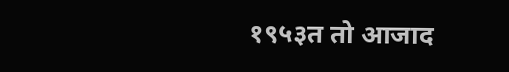१९५३त तो आजाद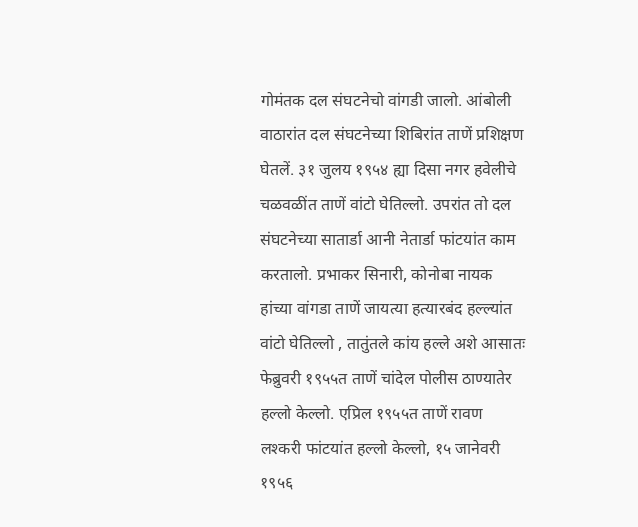गोमंतक दल संघटनेचो वांगडी जालो. आंबोली वाठारांत दल संघटनेच्या शिबिरांत ताणें प्रशिक्षण घेतलें. ३१ जुलय १९५४ ह्या दिसा नगर हवेलीचे चळवळींत ताणें वांटो घेतिल्लो. उपरांत तो दल संघटनेच्या सातार्डा आनी नेतार्डा फांटयांत काम करतालो. प्रभाकर सिनारी, कोनोबा नायक हांच्या वांगडा ताणें जायत्या हत्यारबंद हल्ल्यांत वांटो घेतिल्लो , तातुंतले कांय हल्ले अशे आसातः फेब्रुवरी १९५५त ताणें चांदेल पोलीस ठाण्यातेर हल्लो केल्लो. एप्रिल १९५५त ताणें रावण लश्करी फांटयांत हल्लो केल्लो, १५ जानेवरी १९५६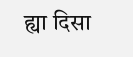ह्या दिसा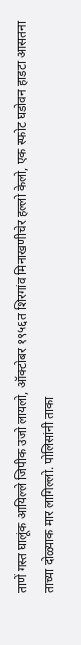ताणें गस्त घालूंक आयिल्ले जिपीक उजो लायलो, ऑक्टोबर १९५६त शिरगांव मिनाखणीचेर हल्लो केलो, एक स्फोट घडोवन हाडटा आसतना ताच्या दोळ्याक मार लागिल्लो. पोलिसांनी ताका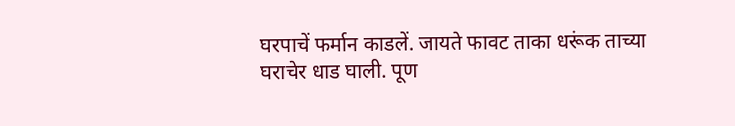घरपाचें फर्मान काडलें. जायते फावट ताका धरूंक ताच्या घराचेर धाड घाली. पूण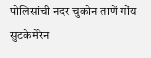पोलिसांची नदर चुकोन ताणें गोंय सुटकेमेरेन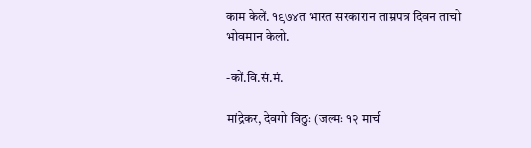काम केलें. १९७४त भारत सरकारान ताम्रपत्र दिवन ताचो भोवमान केलो.

-कों.वि.सं.मं.

मांद्रेकर, देवगो विठुः (जल्मः १२ मार्च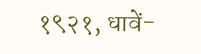१९२१, धावें-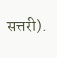सत्तरी).